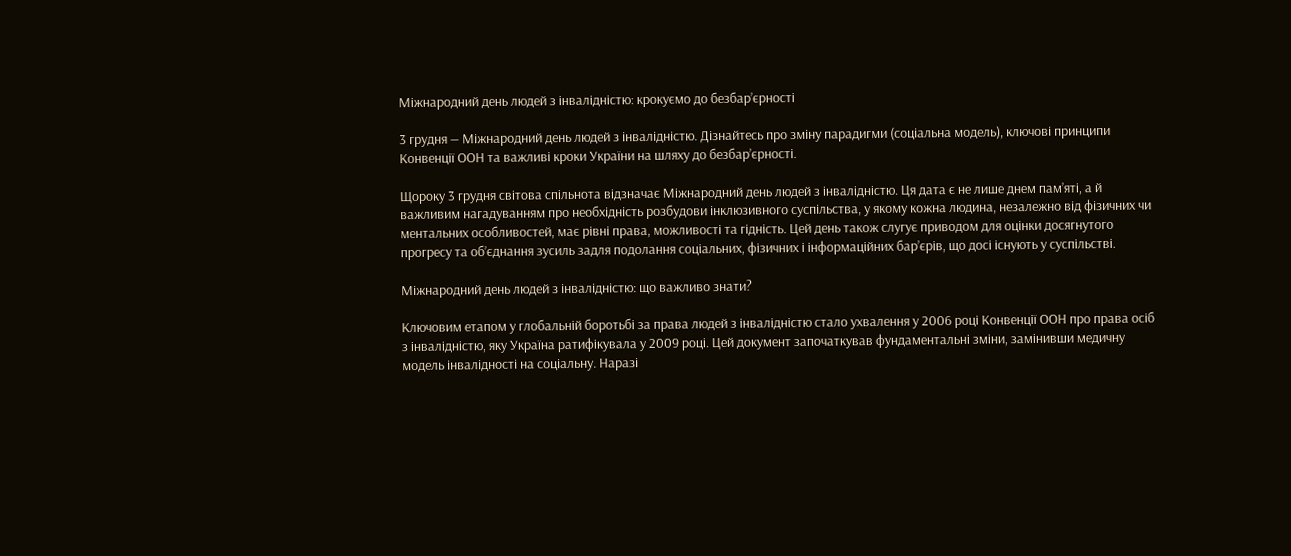Міжнародний день людей з інвалідністю: крокуємо до безбар’єрності

3 грудня — Міжнародний день людей з інвалідністю. Дізнайтесь про зміну парадигми (соціальна модель), ключові принципи Конвенції ООН та важливі кроки України на шляху до безбар’єрності.

Щороку 3 грудня світова спільнота відзначає Міжнародний день людей з інвалідністю. Ця дата є не лише днем пам’яті, а й важливим нагадуванням про необхідність розбудови інклюзивного суспільства, у якому кожна людина, незалежно від фізичних чи ментальних особливостей, має рівні права, можливості та гідність. Цей день також слугує приводом для оцінки досягнутого прогресу та об’єднання зусиль задля подолання соціальних, фізичних і інформаційних бар’єрів, що досі існують у суспільстві.

Міжнародний день людей з інвалідністю: що важливо знати?

Ключовим етапом у глобальній боротьбі за права людей з інвалідністю стало ухвалення у 2006 році Конвенції ООН про права осіб з інвалідністю, яку Україна ратифікувала у 2009 році. Цей документ започаткував фундаментальні зміни, замінивши медичну модель інвалідності на соціальну. Наразі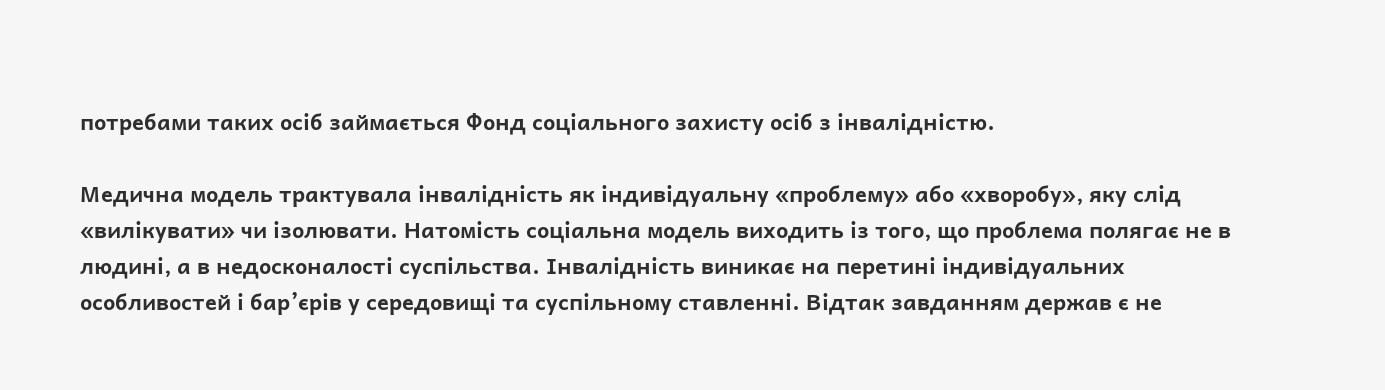потребами таких осіб займається Фонд соціального захисту осіб з інвалідністю.

Медична модель трактувала інвалідність як індивідуальну «проблему» або «хворобу», яку слід «вилікувати» чи ізолювати. Натомість соціальна модель виходить із того, що проблема полягає не в людині, а в недосконалості суспільства. Інвалідність виникає на перетині індивідуальних особливостей і бар’єрів у середовищі та суспільному ставленні. Відтак завданням держав є не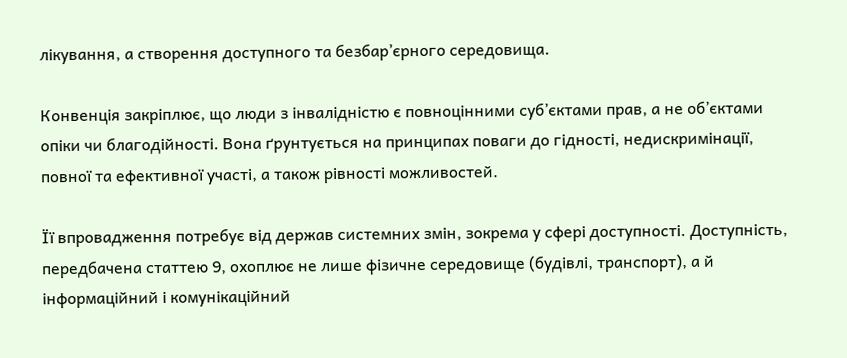лікування, а створення доступного та безбар’єрного середовища.

Конвенція закріплює, що люди з інвалідністю є повноцінними суб’єктами прав, а не об’єктами опіки чи благодійності. Вона ґрунтується на принципах поваги до гідності, недискримінації, повної та ефективної участі, а також рівності можливостей.

Її впровадження потребує від держав системних змін, зокрема у сфері доступності. Доступність, передбачена статтею 9, охоплює не лише фізичне середовище (будівлі, транспорт), а й інформаційний і комунікаційний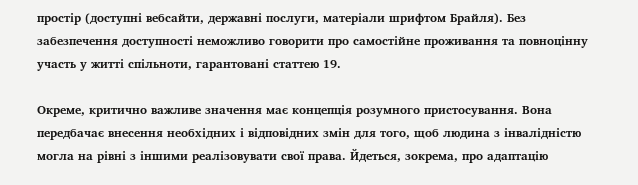простір (доступні вебсайти, державні послуги, матеріали шрифтом Брайля). Без забезпечення доступності неможливо говорити про самостійне проживання та повноцінну участь у житті спільноти, гарантовані статтею 19.

Окреме, критично важливе значення має концепція розумного пристосування. Вона передбачає внесення необхідних і відповідних змін для того, щоб людина з інвалідністю могла на рівні з іншими реалізовувати свої права. Йдеться, зокрема, про адаптацію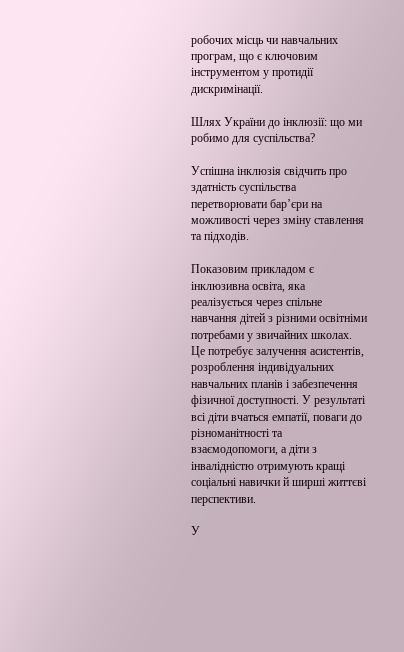робочих місць чи навчальних програм, що є ключовим інструментом у протидії дискримінації.

Шлях України до інклюзії: що ми робимо для суспільства?

Успішна інклюзія свідчить про здатність суспільства перетворювати бар’єри на можливості через зміну ставлення та підходів.

Показовим прикладом є інклюзивна освіта, яка реалізується через спільне навчання дітей з різними освітніми потребами у звичайних школах. Це потребує залучення асистентів, розроблення індивідуальних навчальних планів і забезпечення фізичної доступності. У результаті всі діти вчаться емпатії, поваги до різноманітності та взаємодопомоги, а діти з інвалідністю отримують кращі соціальні навички й ширші життєві перспективи.

У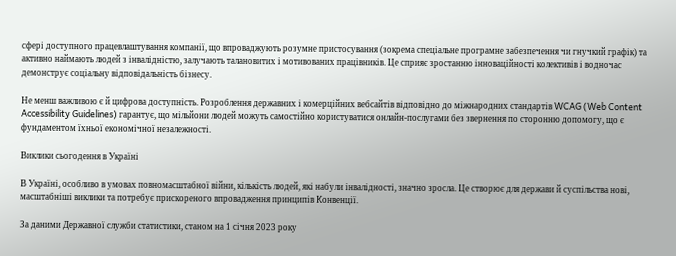сфері доступного працевлаштування компанії, що впроваджують розумне пристосування (зокрема спеціальне програмне забезпечення чи гнучкий графік) та активно наймають людей з інвалідністю, залучають талановитих і мотивованих працівників. Це сприяє зростанню інноваційності колективів і водночас демонструє соціальну відповідальність бізнесу.

Не менш важливою є й цифрова доступність. Розроблення державних і комерційних вебсайтів відповідно до міжнародних стандартів WCAG (Web Content Accessibility Guidelines) гарантує, що мільйони людей можуть самостійно користуватися онлайн-послугами без звернення по сторонню допомогу, що є фундаментом їхньої економічної незалежності.

Виклики сьогодення в Україні

В Україні, особливо в умовах повномасштабної війни, кількість людей, які набули інвалідності, значно зросла. Це створює для держави й суспільства нові, масштабніші виклики та потребує прискореного впровадження принципів Конвенції.

За даними Державної служби статистики, станом на 1 січня 2023 року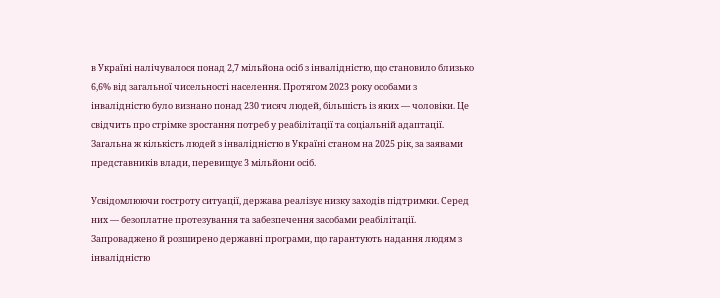в Україні налічувалося понад 2,7 мільйона осіб з інвалідністю, що становило близько 6,6% від загальної чисельності населення. Протягом 2023 року особами з інвалідністю було визнано понад 230 тисяч людей, більшість із яких — чоловіки. Це свідчить про стрімке зростання потреб у реабілітації та соціальній адаптації. Загальна ж кількість людей з інвалідністю в Україні станом на 2025 рік, за заявами представників влади, перевищує 3 мільйони осіб.

Усвідомлюючи гостроту ситуації, держава реалізує низку заходів підтримки. Серед них — безоплатне протезування та забезпечення засобами реабілітації. Запроваджено й розширено державні програми, що гарантують надання людям з інвалідністю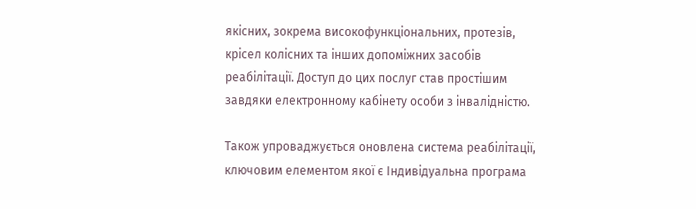якісних, зокрема високофункціональних, протезів, крісел колісних та інших допоміжних засобів реабілітації. Доступ до цих послуг став простішим завдяки електронному кабінету особи з інвалідністю.

Також упроваджується оновлена система реабілітації, ключовим елементом якої є Індивідуальна програма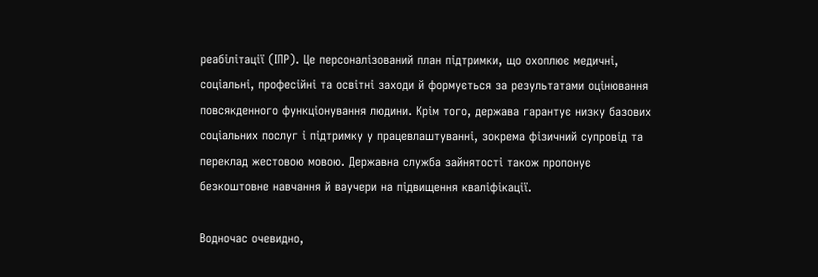реабілітації (ІПР). Це персоналізований план підтримки, що охоплює медичні, соціальні, професійні та освітні заходи й формується за результатами оцінювання повсякденного функціонування людини. Крім того, держава гарантує низку базових соціальних послуг і підтримку у працевлаштуванні, зокрема фізичний супровід та переклад жестовою мовою. Державна служба зайнятості також пропонує безкоштовне навчання й ваучери на підвищення кваліфікації.

Водночас очевидно,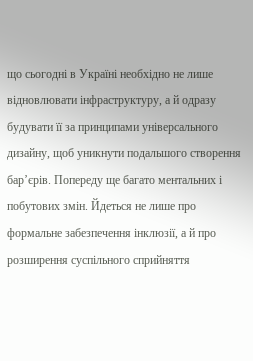що сьогодні в Україні необхідно не лише відновлювати інфраструктуру, а й одразу будувати її за принципами універсального дизайну, щоб уникнути подальшого створення бар’єрів. Попереду ще багато ментальних і побутових змін. Йдеться не лише про формальне забезпечення інклюзії, а й про розширення суспільного сприйняття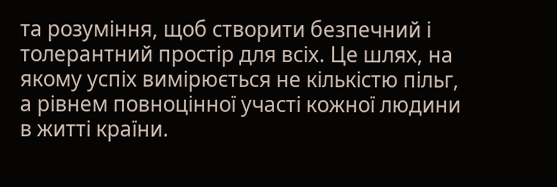та розуміння, щоб створити безпечний і толерантний простір для всіх. Це шлях, на якому успіх вимірюється не кількістю пільг, а рівнем повноцінної участі кожної людини в житті країни.